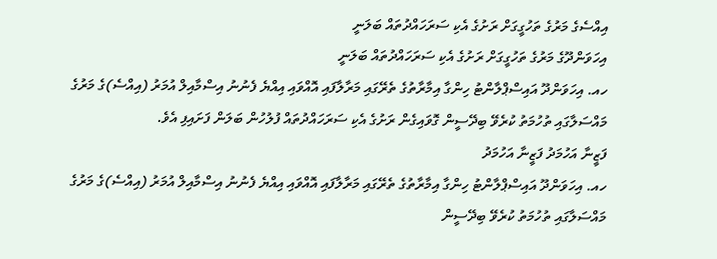އިއްސެގެ މަރުގެ ތަހުގީގަށް ރަށުގެ އެކި ސަރަހައްދުތައް ބަލަނީ
އިހަވަންދޫގެ މަރުގެ ތަހުގީގަށް ރަށުގެ އެކި ސަރަހައްދުތައް ބަލަނީ
ހއ. އިހަވަންދޫ އައިސްޕްލާންޓު ހިންގާ އިމާރާތުގެ ތެރޭގައި މަރާލާފައި އޮއްވައި އިއްޔެ ފެނުނު އިސްމާއިލް އުމަރު (އިއްސެ)ގެ މަރުގެ މައްސަލާގައި ތުހުމަތު ކުރެވޭ ބިދޭސީން ގޮވައިގެން ރަށުގެ އެކި ސަރަހައްދުތައް ފުލުހުން ބަލަން ފަށައިފި އެވެ.
ފަޒީނާ އަހުމަދު ފަޒީނާ އަހުމަދު
ހއ. އިހަވަންދޫ އައިސްޕްލާންޓު ހިންގާ އިމާރާތުގެ ތެރޭގައި މަރާލާފައި އޮއްވައި އިއްޔެ ފެނުނު އިސްމާއިލް އުމަރު (އިއްސެ)ގެ މަރުގެ މައްސަލާގައި ތުހުމަތު ކުރެވޭ ބިދޭސީން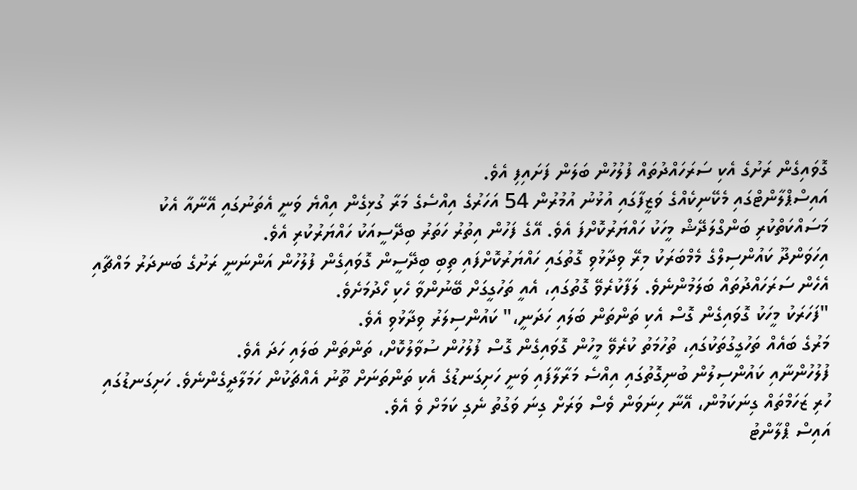ގޮވައިގެން ރަށުގެ އެކި ސަރަހައްދުތައް ފުލުހުން ބަލަން ފަށައިފި އެވެ.
އައިސްޕްލާންޓްގައި މެކޭނިކެއްގެ ވަޒީފާގައި އުޅުނު އުމުރުން 54 އަހަރުގެ އިއްސެގެ މަރާ ގުޅިގެން އިއްޔެ ވަނީ އެތަނުގައި އޭނާއާ އެކު މަސައްކަތްކުރި ބަންގްލަދޭޝް މީހަކު ހައްޔަރުކޮށްފަ އެވެ. އޭގެ ފަހުން އިތުރު ހަތަރު ބިދޭސީއަކު ހައްޔަރުކުރި އެވެ.
އިހަވަންދޫ ކައުންސިލްގެ މެމްބަރަކު މިރޭ ވިދާޅުވި ގޮތުގައި ހައްޔަރުކޮށްފައި ތިބި ބިދޭސީން ގޮވައިގެން ފުލުހުން އަންނަނީ ރަށުގެ ބަނދަރު މައްޗާއި އެހެން ސަރަހައްދުތައް ބަލަމުންނެވެ. ލަފާކުރެވޭ ގޮތުގައި، އެއީ ތަހުގީގަށް ބޭނުންވާ ހެކި ހޯދުމަށެވެ.
"ފަހަރަކު މީހަކު ގޮވައިގެން ގޮސް އެކި ތަންތަން ބަލައި ހަދަނީ،" ކައުންސިލަރު ވިދާޅުވި އެވެ.
މަރުގެ ބައެއް ތަހުގީގުތަކުގައި، ތުހުމަތު ކުރެވޭ މީހުން ގޮވައިގެން ގޮސް ފުލުހުން ސުވާލުކޮށް، ތަންތަން ބަލައި ހަދަ އެވެ.
ފުލުހުންނާއި ކައުންސިލުން ބުނިގޮތުގައި އިއްސެ މަރާލާފައި ވަނީ ހަށިގަނޑުގެ އެކި ތަންތަނަށް ތޫނު އެއްޗަކުން ހަމަލާދީގެންނެވެ. ހަށިގަނޑުގައި ހުރި ޒަހަމްތައް ގިނަކަމުން، އޭނާ ހިނަވަން ވެސް ވަރަށް ގިނަ ވަގުތު ނެގި ކަމަށް ވެ އެވެ.
އައިސް ޕްލާންޓު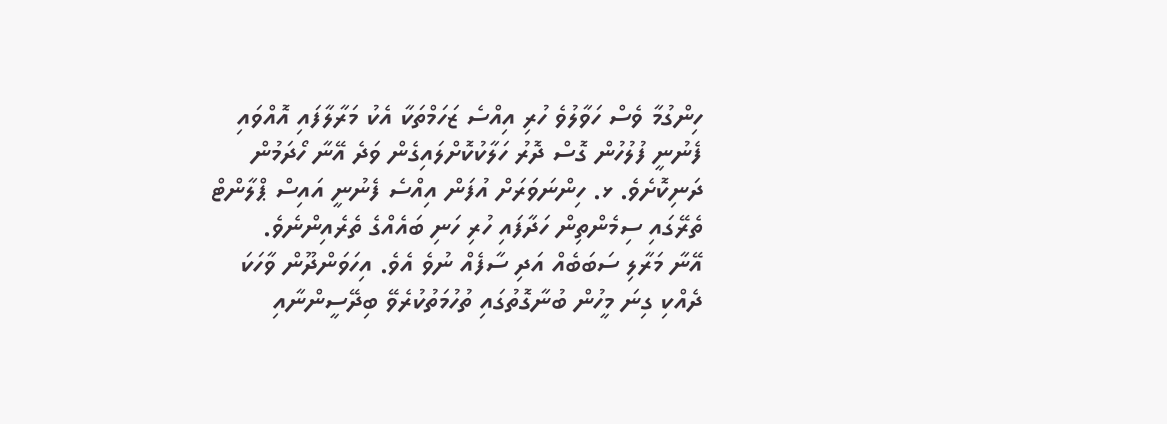ހިންގުމާ ވެސް ހަވާލުވެ ހުރި އިއްސެ ޒަހަމްތަކާ އެކު މަރާލާފައި އޮއްވައި ފެނުނީ ފުލުހުން ގޮސް ދޮރު ހަލާކުކޮށްލައިގެން ވަދެ އޭނާ ހޯދަމުން ދަނިކޮށެވެ. ޅ. ހިންނަވަރަށް އުފަން އިއްސެ ފެނުނީ އައިސް ޕްލާންޓް ތެރޭގައި ސިމެންތިން ހަދާފައި ހުރި ހަނި ބައެއްގެ ތެރެއިންނެވެ.
އޭނާ މަރާލި ސަބަބެއް އަދި ސާފެއް ނުވެ އެވެ. އިހަވަންދޫން ވާހަކަ ދެއްކި ގިނަ މީހުން ބުނާގޮތުގައި ތުހުމަތުކުރެވޭ ބިދޭސީންނާއި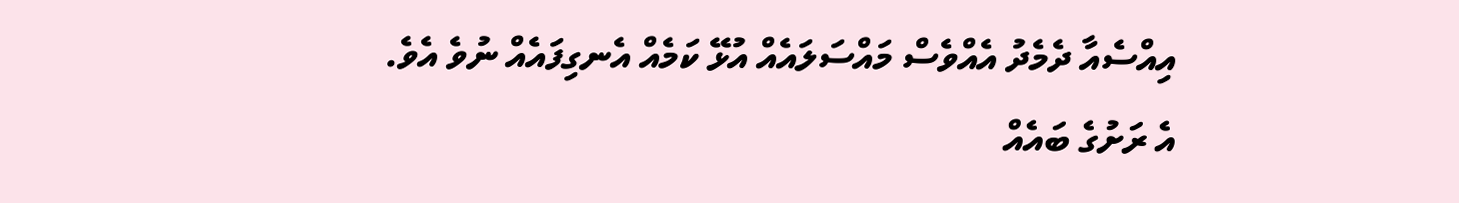އިއްސެއާ ދެމެދު އެއްވެސް މައްސަލައެއް އުޅޭ ކަމެއް އެނގިފައެއް ނުވެ އެވެ.
އެ ރަށުގެ ބައެއް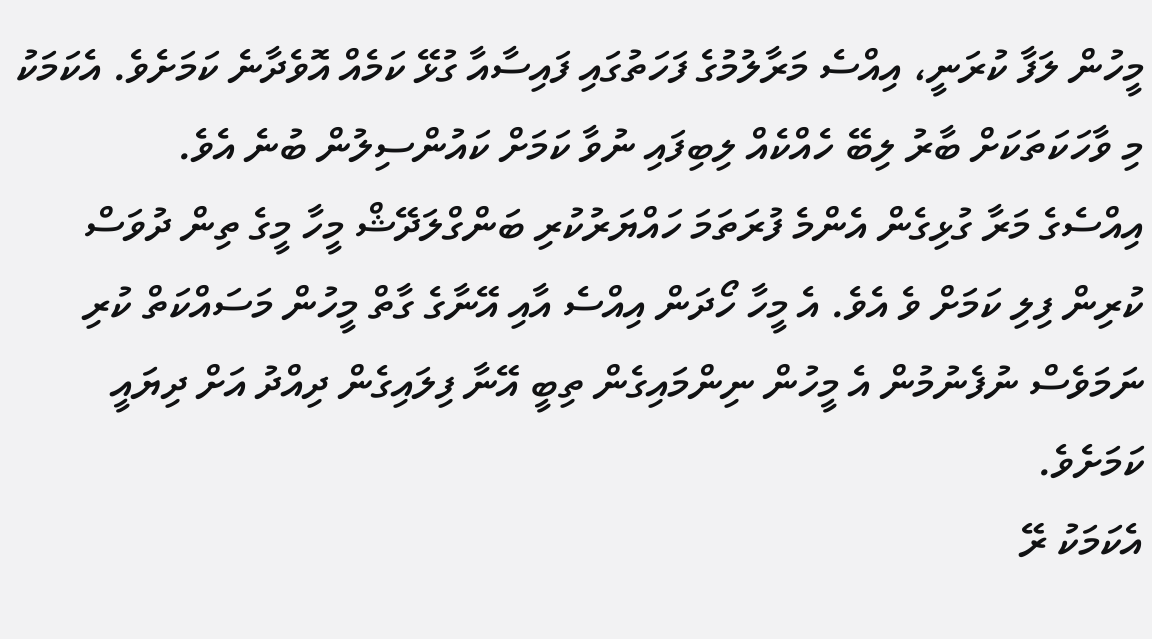މީހުން ލަފާ ކުރަނީ، އިއްސެ މަރާލުމުގެ ފަހަތުގައި ފައިސާއާ ގުޅޭ ކަމެއް އޮވެދާނެ ކަމަށެވެ. އެކަމަކު މި ވާހަކަތަކަށް ބާރު ލިބޭ ހެއްކެއް ލިބިފައި ނުވާ ކަމަށް ކައުންސިލުން ބުނެ އެވެ.
އިއްސެގެ މަރާ ގުޅިގެން އެންމެ ފުރަތަމަ ހައްޔަރުކުރި ބަންގްލަދޭޝް މީހާ މީގެ ތިން ދުވަސް ކުރިން ފިލި ކަމަށް ވެ އެވެ. އެ މީހާ ހޯދަން އިއްސެ އާއި އޭނާގެ ގާތް މީހުން މަސައްކަތް ކުރި ނަމަވެސް ނުފެނުމުން އެ މީހުން ނިންމައިގެން ތިބީ އޭނާ ފިލައިގެން ދިއްދު އަށް ދިޔައީ ކަމަށެވެ.
އެކަމަކު ރޭ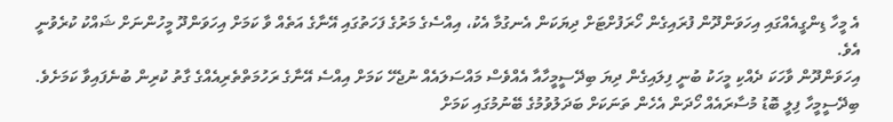އެ މީހާ ޑިންގީއެއްގައި އިހަވަންދޫން ފުރައިގެން ހޯރަފުށްޓަށް ދިޔަކަން އެނގުމާ އެކު، އިއްސެގެ މަރުގެ ފަހަތުގައި އޭނާގެ އަތެއް ވާ ކަމަށް އިހަވަންދޫ މީހުންނަށް ޝައްކު ކުރެވުނީ އެވެ.
އިހަވަންދޫން ވާހަކަ ދެއްކި މީހަކު ބުނީ ފިލައިގެން ދިޔަ ބިދޭސީމީހާއާ އެއްވެސް މައްސަލައެއް ނުޖެހޭ ކަމަށް އިއްސެ އޭނާގެ ރަހުމަތްތެރިއެއްގެ ގާތު ކުރިން ބުނެފައިވާ ކަމަށެވެ. ބިދޭސީމީހާ ފިލީ ބޮޑު މުސާރައެއް ހޯދަން އެހެން ތަނަކަށް ބަދަލުވުމުގެ ބޭނުމުގައި ކަމަށް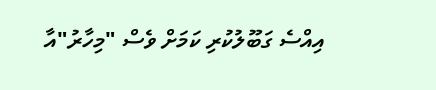އިއްސެ ގަބޫލުކުރި ކަމަށް ވެސް "މިހާރު"އާ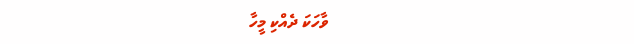ވާހަކަ ދެއްކި މީހާ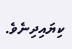ކިޔައިދިނެވެ.